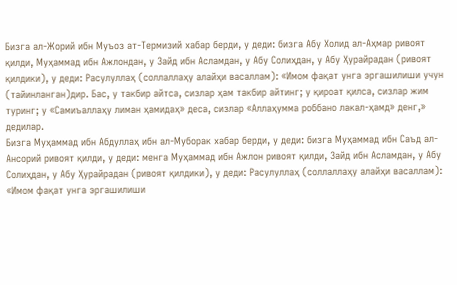Бизга ал-Жорий ибн Муъоз ат-Термизий хабар берди, у деди: бизга Абу Холид ал-Аҳмар ривоят қилди, Муҳаммад ибн Ажлондан, у Зайд ибн Асламдан, у Абу Солиҳдан, у Абу Ҳурайрадан (ривоят қилдики), у деди: Расулуллаҳ (соллаллаҳу алайҳи васаллам): «Имом фақат унга эргашилиши учун (тайинланган)дир. Бас, у такбир айтса, сизлар ҳам такбир айтинг; у қироат қилса, сизлар жим туринг; у «Самиъаллаҳу лиман ҳамидаҳ» деса, сизлар «Аллаҳумма роббано лакал-ҳамд» денг,» дедилар.
Бизга Муҳаммад ибн Абдуллаҳ ибн ал-Муборак хабар берди, у деди: бизга Муҳаммад ибн Саъд ал-Ансорий ривоят қилди, у деди: менга Муҳаммад ибн Ажлон ривоят қилди, Зайд ибн Асламдан, у Абу Солиҳдан, у Абу Ҳурайрадан (ривоят қилдики), у деди: Расулуллаҳ (соллаллаҳу алайҳи васаллам): «Имом фақат унга эргашилиши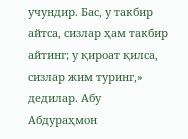учундир. Бас, у такбир айтса, сизлар ҳам такбир айтинг; у қироат қилса, сизлар жим туринг,» дедилар. Абу Абдураҳмон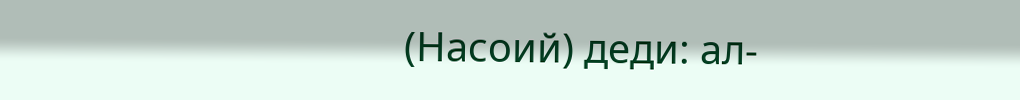(Насоий) деди: ал-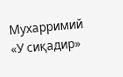Мухарримий «У сиқадир»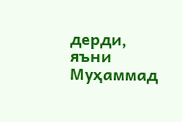дерди, яъни Муҳаммад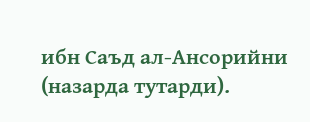ибн Саъд ал-Ансорийни (назарда тутарди).